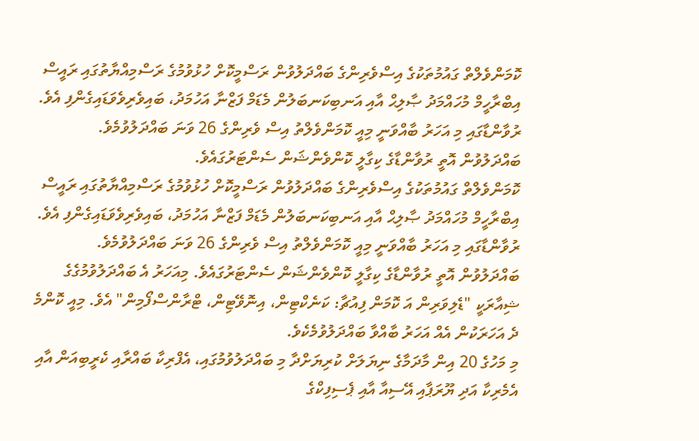ކޮމަންވެލްތް ގައުމުތަކުގެ އިސްވެރިންގެ ބައްދަލުވުން ރަސްމީކޮށް ހުޅުވުމުގެ ރަސްމިއްޔާތުގައި ރައީސް އިބްރާހީމް މުހައްމަދު ޞާލިޙް އާއި އަނބިކަނބަލުން މެޑަމް ފަޒްނާ އަހުމަދު، ބައިވެރިވެވަޑައިގެންފި އެވެ. ރުވާންޑާގައި މި އަހަރު ބާއްވަނީ މިއީ ކޮމަންވެލްތު އިސް ވެރިންގެ 26 ވަނަ ބައްދަލުވުމެވެ. ބައްދަލުވުން އޮތީ ރުވާންޑާގެ ކިގާލީ ކޮންވެންޝަން ސެންޓަރުގައެވެ.
ކޮމަންވެލްތް ގައުމުތަކުގެ އިސްވެރިންގެ ބައްދަލުވުން ރަސްމީކޮށް ހުޅުވުމުގެ ރަސްމިއްޔާތުގައި ރައީސް އިބްރާހީމް މުހައްމަދު ޞާލިޙް އާއި އަނބިކަނބަލުން މެޑަމް ފަޒްނާ އަހުމަދު، ބައިވެރިވެވަޑައިގެންފި އެވެ.
ރުވާންޑާގައި މި އަހަރު ބާއްވަނީ މިއީ ކޮމަންވެލްތު އިސް ވެރިންގެ 26 ވަނަ ބައްދަލުވުމެވެ. ބައްދަލުވުން އޮތީ ރުވާންޑާގެ ކިގާލީ ކޮންވެންޝަން ސެންޓަރުގައެވެ. މިއަހަރު އެ ބައްދަލުވުމުގެގެ ޝިއާރަކީ "ޑެލިވަރިން އަ ކޮމަން ފިއުޗާ: ކަނެކްޓިން، އިނޮވޭޓިން، ޓްރާންސްފޯމިން" އެވެ. މިއީ ކޮންމެ ދެ އަހަރަކުން އެއް އަހަރު ބާއްވާ ބައްދަލުވުމެކެވެ.
މި މަހުގެ 20 އިން މާދަމާގެ ނިޔަލަށް ކުރިޔަށްދާ މި ބައްދަލުވުމުގައި، އެފްރިކާ ބައްރާއި ކެރީބިއަން އާއި އެމެރިކާ އަދި ޔޫރަޕާއި އޭސިއާ އާއި ޕެސިފިކްގެ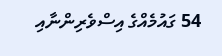54 ގައުމެއްގެ އިސްވެރިންނާއި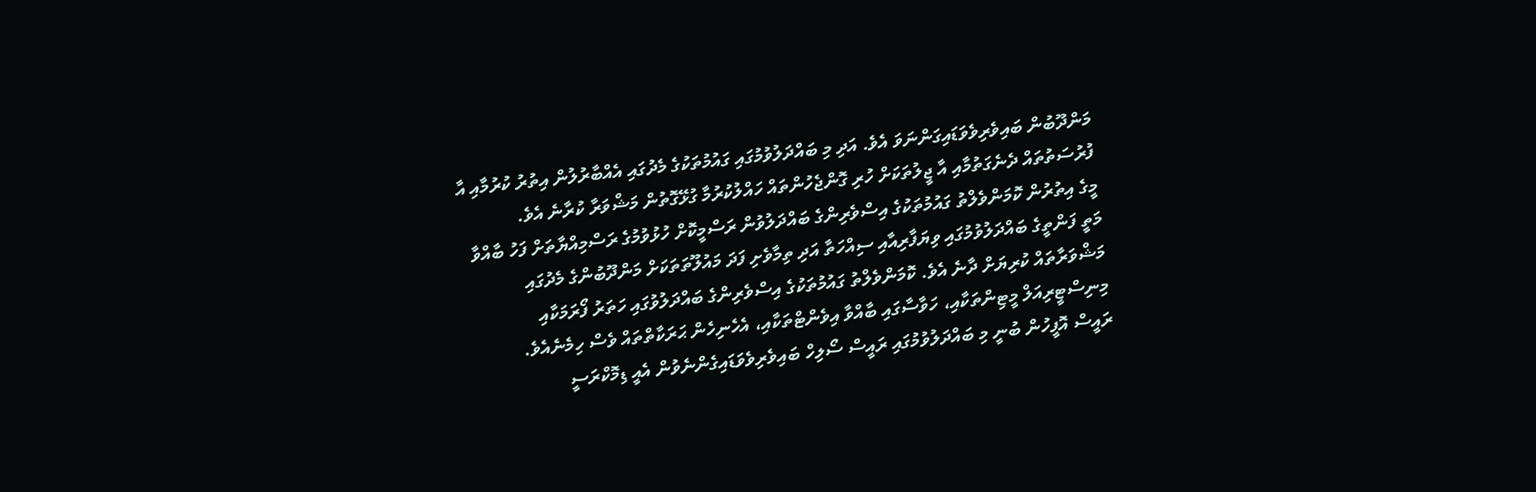މަންދޫބުން ބައިވެރިވެވަޑައިގަންނަވަ އެވެ. އަދި މި ބައްދަލުވުމުގައި ގައުމުތަކުގެ މެދުގައި އެއްބާރުލުން އިތުރު ކުރުމާއި އާ ފުރުސަތުތައް ދެނެގަތުމާއި އާ ޖީލުތަކަށް ހުރި ގޮންޖެހުންތައް ހައްލުކުރުމާ ގުޅޭގޮތުން މަޝްވަރާ ކުރާނެ އެވެ.
މީގެ އިތުރުން ކޮމަންވެލްތު ގައުމުތަކުގެ އިސްވެރިންގެ ބައްދަލުވުން ރަސްމީކޮށް ހުޅުވުމުގެ ރަސްމިއްޔާތަށް ފަހު ބާއްވާ މަތީ ފަންތީގެ ބައްދަލުވުމުގައި ވިޔަފާރިއާއި ސިއްހަތާ އަދި ތިމާވެށި ފަދަ މައުލޫތަތަކަށް މަންދޫބުންގެ މެދުގައި މަޝްވަރާތައް ކުރިޔަށް ދާނެ އެވެ. ކޮމަންވެލްތު ގައުމުތަކުގެ އިސްވެރިންގެ ބައްދަލުވުގައި ހަތަރު ފޯރަމަކާއި މިނިސްޓީރިއަލް މީޓިންތަކާއި، ހަވާސާގައި ބާއްވާ އިވެންޓްތަކާއި، އެހެނިހެން ޙަރަކާތްތައް ވެސް ހިމެނެއެވެ.
ރައީސް އޮފީހުން ބުނީ މި ބައްދަލުވުމުގައި ރައީސް ސޯލިހް ބައިވެރިވެވަޑައިގެންނެވުން އެއީ ޑިމޮކްރަސީ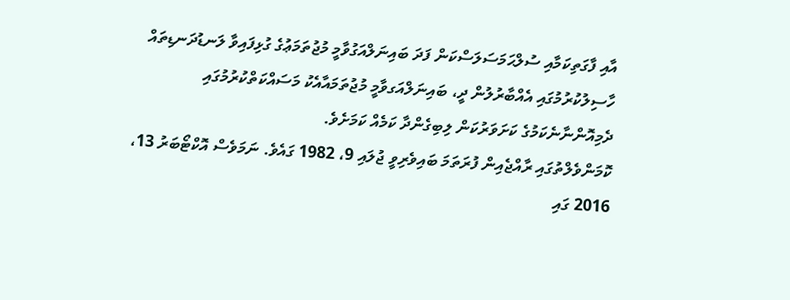އާއި ފާގަތިކަމާއި ސުލްޙަމަސަލަސްކަން ފަދަ ބައިނަލްއަގުވާމީ މުޖުތަމަޢުގެ ގުޅިފައިވާ ލަނޑުދަނޑިތައް ހާސިލުކުރުމުގައި އެއްބާރުލުން ދީ، ބައިނަލްއަގވާމީ މުޖުތަމައާއެކު މަސައްކަތްކުރުމުގައި ދެމިއޮންނާނެކަމުގެ ކަށަވަރުކަން ލިބިގެންދާ ކަމެއް ކަމަށެވެ.
ކޮމަންވެލްތުގައި ރާއްޖެއިން ފުރަތަމަ ބައިވެރިވީ ޖުލައި 9، 1982 ގައެވެ. ނަމަވެސް އޮކްޓޯބަރު 13، 2016 ގައި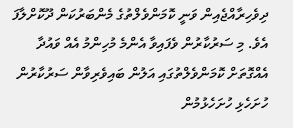ދިވެހިރާއްޖެއިން ވަނީ ކޮމަންވެލްތުގެ މެންބަރުކަން ދޫކޮށްލާފަ އެވެ. މި ސަރުކާރުން ވެފައިވާ އެންމެ މުހިންމު އެއް ވައުދާ އެއްގޮތަށް ކޮމަންވެލްތުގައި އަލުން ބައިވެރިވާން ސަރުކާރުން ހުށަހެޅި ހުށަހެޅުމުން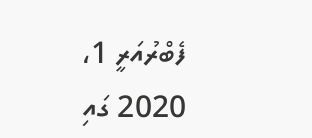ފެބްރުއަރީ 1، 2020 ގައި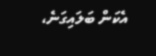އެކަން ބަލައިގަނެ،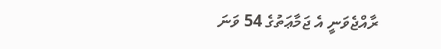ރާއްޖެވަނީ އެ ޖަމާޢަތުގެ 54 ވަނަ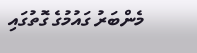މެންބަރު ގައުމުގެ ގޮތުގައި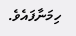ހިމަނާފައެވެ.